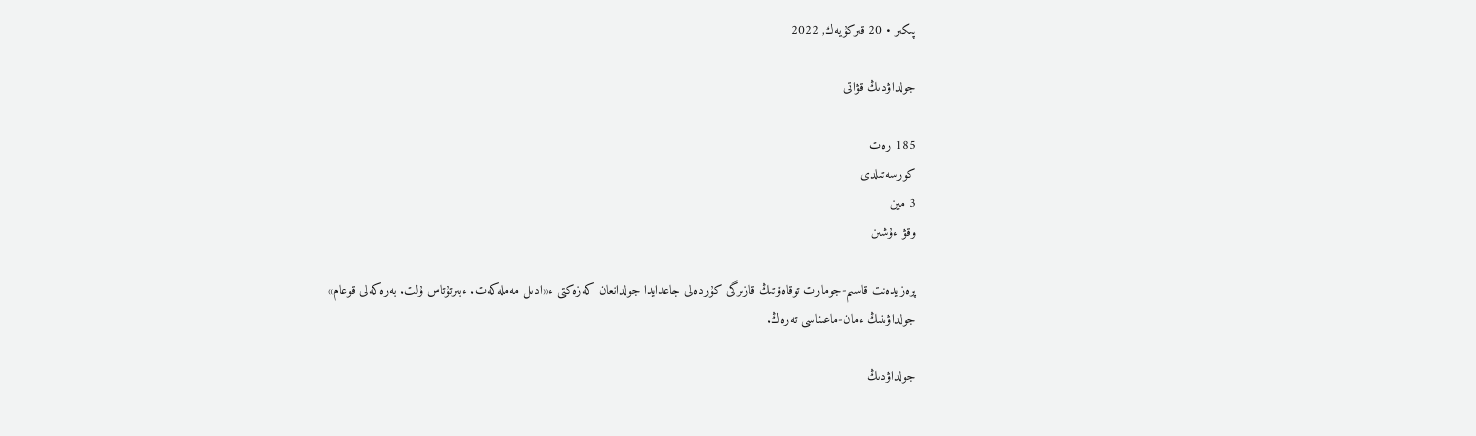پىكىر • 20 قىركۇيەك, 2022

جولداۋدىڭ قۋاتى

185 رەت
كورسەتىلدى
3 مين
وقۋ ءۇشىن

پرەزيدەنت قاسىم-جومارت توقاەۆتىڭ قازىرگى كۇردەلى جاعدايدا جولدانعان كەزەكتى ء«ادىل مەملەكەت. ءبىرتۇتاس ۇلت. بەرەكەلى قوعام» جولداۋىنىڭ ءمان-ماعىناسى تەرەڭ.

جولداۋدىڭ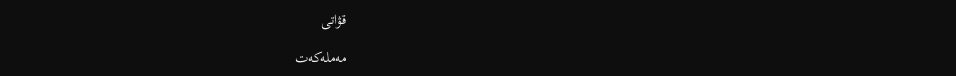قۋاتى

مەملەكەت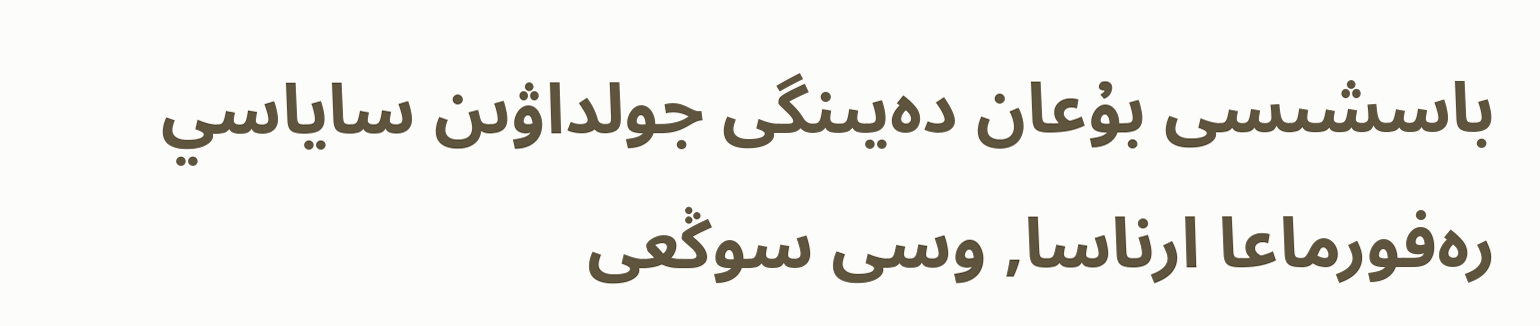باسشىسى بۇعان دەيىنگى جولداۋىن ساياسي رەفورماعا ارناسا, وسى سوڭعى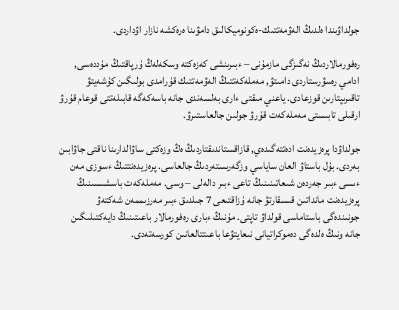جولداۋىندا ەلدىڭ الەۋمەتتىك-ەكونوميكالىق دامۋىنا ەرەكشە نازار اۋداردى.

رەفورمالاردىڭ نەگىزگى مازمۇنى – ءبىرىنشى كەزەكتە وسكەلەڭ ۇرپاقتىڭ مۇددەسى, ادامي رەسۋرستاردى دامىتۋ, مەملەكەتتىڭ الەۋمەتتىك قۇرامدى بولىگىن كۇشەيتۋ تاقىرىپتارىن قوزعادى. ياعني مىقتى ءارى بەلسەندى جانە باسەكەگە قابىلەتتى قوعام قۇرۋ ارقىلى تابىستى مەملەكەت قۇرۋ جولىن جالعاستىرۋ.

جولداۋدا پرەزيدەنت ادەتتەگىدەي, قازاقستاندىقتاردىڭ ەڭ وزەكتى ساۋالدارىنا ناقتى جاۋابىن بەردى. بۇل باستاۋ العان ساياسي وزگەرىستەردىڭ جالعاسى. پرەزيدەنتتىڭ ءسوزى مەن ءىسى ءبىر جەردەن شىعاتىنىنىڭ تاعى ءبىر دالەلى – وسى. مەملەكەت باسشىسىنىڭ پرەزيدەنت مانداتىن قىسقارتۋ جانە ۇزاقتىعى 7 جىلدىق ءبىر مەرزىممەن شەكتەۋ جونىندەگى باستاماسى قولداۋ تاپتى. مۇنىڭ ءبارى رەفورمالار باعىتىنىڭ دايەكتىلىگىن جانە ونىڭ ەلدەگى دەموكراتيانى نىعايتۋعا باعىتتالعانىن كورسەتەدى.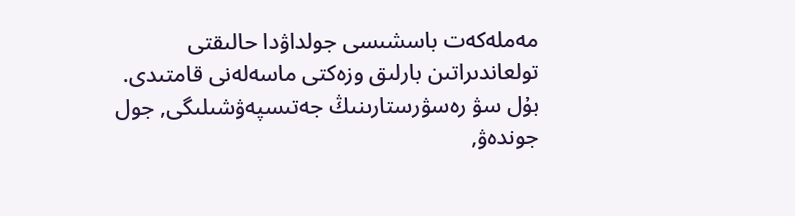مەملەكەت باسشىسى جولداۋدا حالىقتى تولعاندىراتىن بارلىق وزەكتى ماسەلەنى قامتىدى. بۇل سۋ رەسۋرستارىنىڭ جەتىسپەۋشىلىگى, جول جوندەۋ,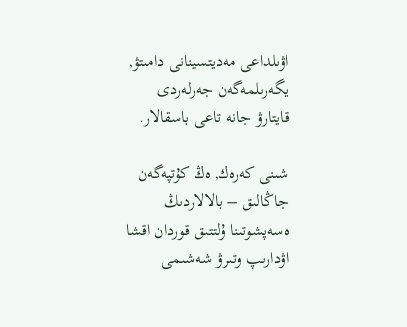اۋىلداعى مەديتسينانى دامىتۋ, يگەرىلمەگەن جەرلەردى قايتارۋ جانە تاعى باسقالار.

شىنى كەرەك, ەڭ كۇتپەگەن جاڭالىق – بالالاردىڭ ەسەپشوتىنا ۇلتتىق قوردان اقشا اۋدارىپ وتىرۋ شەشىمى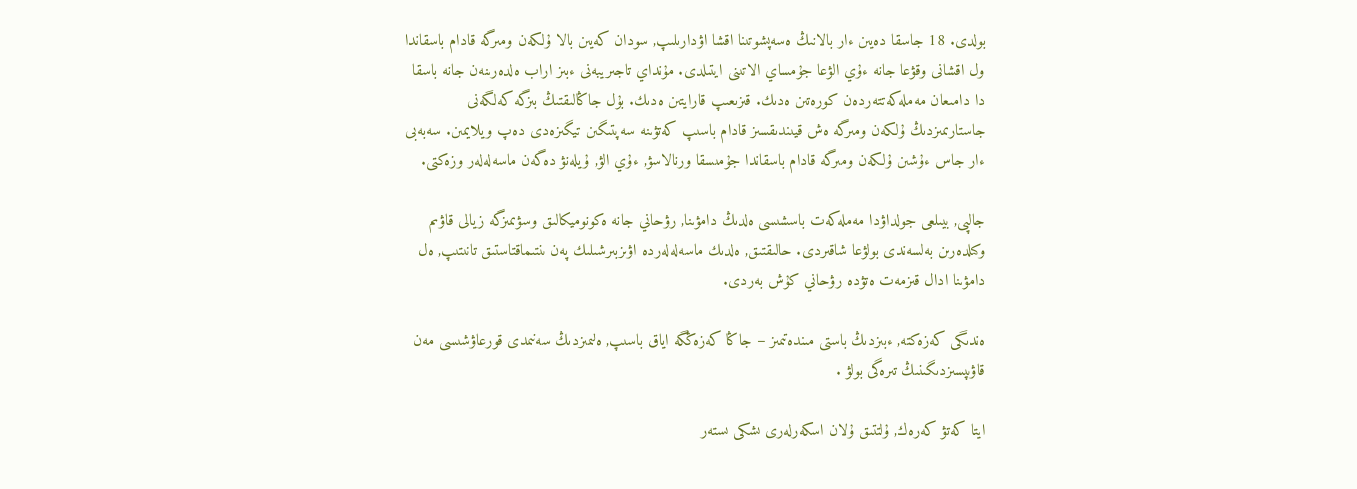بولدى. 18 جاسقا دەيىن ءار بالانىڭ ەسەپشوتىنا اقشا اۋدارىلىپ, سودان كەيىن بالا ۇلكەن ومىرگە قادام باسقاندا ول اقشانى وقۋعا جانە ءۇي الۋعا جۇمساي الاتىنى ايتىلدى. مۇنداي تاجىريبەنى ءبىز اراب ەلدەرىنەن جانە باسقا دا دامىعان مەملەكەتتەردەن كورەتىن ەدىك. قىزىعىپ قارايتىن ەدىك. بۇل جاڭالىقتىڭ بىزگە كەلگەنى جاستارىمىزدىڭ ۇلكەن ومىرگە ەش قيىندىقسىز قادام باسىپ كەتۋىنە سەپتىگىن تيگىزەدى دەپ ويلايمىن. سەبەبى ءار جاس ءۇشىن ۇلكەن ومىرگە قادام باسقاندا جۇمىسقا ورنالاسۋ, ءۇي الۋ, ۇيلەنۋ دەگەن ماسەلەلەر وزەكتى.

جالپى, بيىلعى جولداۋدا مەملەكەت باسشىسى ەلدىڭ دامۋىنا, رۋحاني جانە ەكونوميكالىق وسۋىمىزگە زيالى قاۋىم وكىلدەرىن بەلسەندى بولۋعا شاقىردى. حالىقتىق, ەلدىك ماسەلەلەردە اۋىزبىرشىلىك پەن ىنتىماقتاستىق تانىتىپ, ەل دامۋىنا ادال قىزمەت ەتۋدە رۋحاني كۇش بەردى.

ەندىگى كەزەكتە, ءبىزدىڭ باستى مىندەتىمىز – جاڭا كەزەڭگە اياق باسىپ, ەلىمىزدىڭ سەنىمدى قورعاۋشىسى مەن قاۋىپسىزدىگىنىڭ تىرەگى بولۋ .

ايتا كەتۋ كەرەك, ۇلتتىق ۇلان اسكەرلەرى ىشكى ىستەر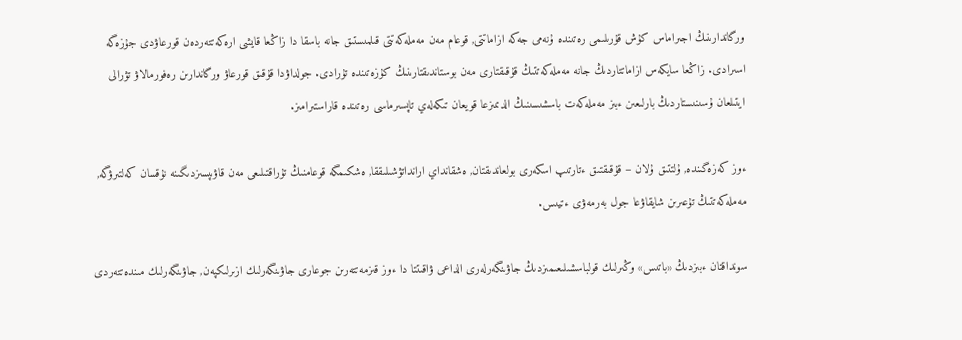ورگاندارىنىڭ اجىراماس كۇش قۇرىلىمى رەتىندە ۇنەمى جەكە ازاماتتى, قوعام مەن مەملەكەتتى قىلمىستىق جانە باسقا دا زاڭعا قايشى ارەكەتتەردەن قورعاۋدى جۇزەگە اسىرادى. زاڭعا سايكەس ازاماتتاردىڭ جانە مەملەكەتتىڭ قۇقىقتارى مەن بوستاندىقتارىنىڭ كۇزەتىندە تۇرادى. جولداۋدا قۇقىق قورعاۋ ورگاندارىن رەفورمالاۋ تۋرالى ايتىلعان ۇسىنىستاردىڭ بارلىعىن ءبىز مەملەكەت باسشىسىنىڭ الدىمىزعا قويعان تىكەلەي تاپسىرماسى رەتىندە قاراستىرامىز.

ءوز كەزەگىندە, ۇلتتىق ۇلان – قۇقىقتىق ءتارتىپ اسكەرى بولعاندىقتان, ەشقانداي ارانداتۋشىلىققا, ەشكىمگە قوعامنىڭ تۇراقتىلىعى مەن قاۋىپسىزدىگىنە نۇقسان كەلتىرۋگە, مەملەكەتتىڭ تۇعىرىن شايقاۋعا جول بەرمەۋى ءتيىس.

سونداقتان ءبىزدىڭ «باتىس» وڭىرلىك قولباسشىلىعىمىزدىڭ جاۋىنگەرلەرى الداعى ۋاقىتتا دا ءوز قىزمەتتەرىن جوعارى جاۋىنگەرلىك ازىرلىكپەن, جاۋىنگەرلىك مىندەتتەردى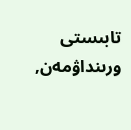تابىستى ورىنداۋمەن,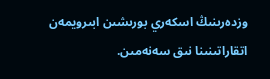وزدەرىنىڭ اسكەري بورىشىن ابىرويمەن اتقاراتىنىنا نىق سەنەمىن.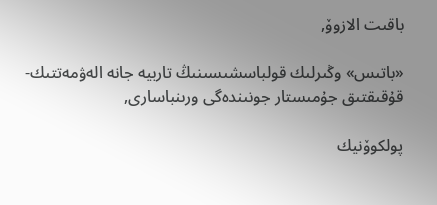باقىت الازوۆ,

«باتىس» وڭىرلىك قولباسشىسىنىڭ تاربيە جانە الەۋمەتتىك-قۇقىقتىق جۇمىستار جونىندەگى ورىنباسارى,

پولكوۆنيك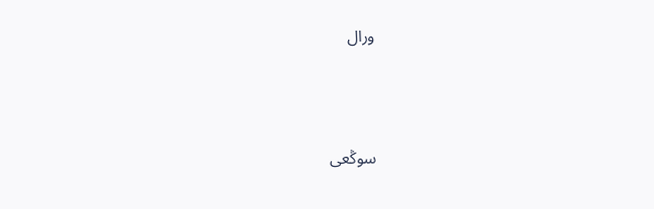ورال



سوڭعى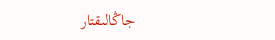جاڭالىقتار